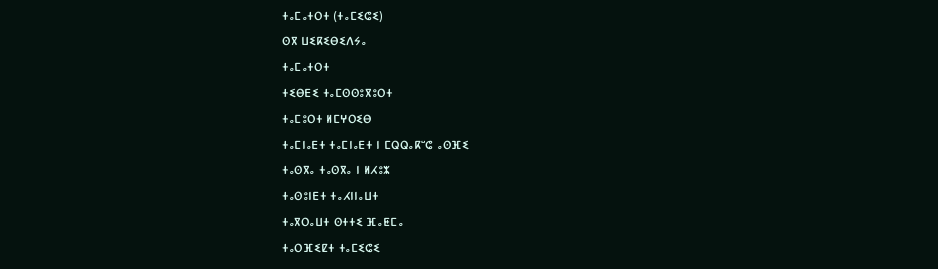ⵜⴰⵎⴰⵜⵔⵜ (ⵜⴰⵎⵉⵛⵉ)
ⵙⴳ ⵡⵉⴽⵉⴱⵉⴷⵢⴰ
ⵜⴰⵎⴰⵜⵔⵜ
ⵜⵉⴱⴹⵉ ⵜⴰⵎⵙⵙⵓⴳⵓⵔⵜ
ⵜⴰⵎⵓⵔⵜ ⵍⵎⵖⵔⵉⴱ
ⵜⴰⵎⵏⴰⴹⵜ ⵜⴰⵎⵏⴰⴹⵜ ⵏ ⵎⵕⵕⴰⴽⵯⵛ ⴰⵙⴼⵉ
ⵜⴰⵙⴳⴰ ⵜⴰⵙⴳⴰ ⵏ ⵍⵃⵓⵣ
ⵜⴰⵙⵓⵏⴹⵜ ⵜⴰⵃⵏⵏⴰⵡⵜ
ⵜⴰⴳⵔⴰⵡⵜ ⵙⵜⵜⵉ ⴼⴰⵟⵎⴰ
ⵜⴰⵔⴼⵉⵇⵜ ⵜⴰⵎⵉⵛⵉ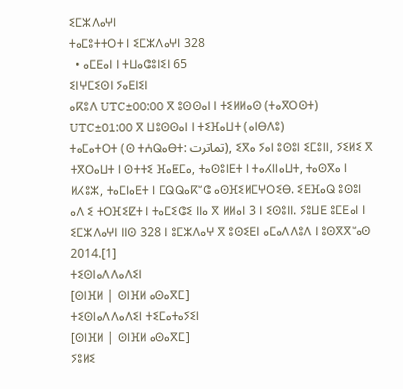ⵉⵎⵣⴷⴰⵖⵏ
ⵜⴰⵎⵓⵜⵜⵔⵜ ⵏ ⵉⵎⵣⴷⴰⵖⵏ 328
  • ⴰⵎⴹⴰⵏ ⵏ ⵜⵡⴰⵛⵓⵏⵉⵏ 65
ⵉⵏⵖⵎⵉⵙⵏ ⵢⴰⴹⵏⵉⵏ
ⴰⴽⵓⴷ UTC±00:00 ⴳ ⵓⵙⵙⴰⵏ ⵏ ⵜⵉⵍⵍⴰⵙ (ⵜⴰⴳⵔⵙⵜ)
UTC±01:00 ⴳ ⵡⵓⵙⵙⴰⵏ ⵏ ⵜⵉⴼⴰⵡⵜ (ⴰⵏⴱⴷⵓ)
ⵜⴰⵎⴰⵜⵔⵜ (ⵙ ⵜⵄⵕⴰⴱⵜ: تماترت), ⵉⴳⴰ ⵢⴰⵏ ⵓⵙⵓⵏ ⵉⵎⵓⵏⵏ, ⵢⵉⵍⵉ ⴳ ⵜⴳⵔⴰⵡⵜ ⵏ ⵙⵜⵜⵉ ⴼⴰⵟⵎⴰ, ⵜⴰⵙⵓⵏⴹⵜ ⵏ ⵜⴰⵃⵏⵏⴰⵡⵜ, ⵜⴰⵙⴳⴰ ⵏ ⵍⵃⵓⵣ, ⵜⴰⵎⵏⴰⴹⵜ ⵏ ⵎⵕⵕⴰⴽⵯⵛ ⴰⵙⴼⵉⵍⵎⵖⵔⵉⴱ. ⵉⴹⴼⴰⵕ ⵓⵙⵓⵏ ⴰⴷ ⵉ ⵜⵔⴼⵉⵇⵜ ⵏ ⵜⴰⵎⵉⵛⵉ ⵏⵏⴰ ⴳ ⵍⵍⴰⵏ 3 ⵏ ⵉⵙⵓⵏⵏ. ⵢⵓⵡⴹ ⵓⵎⴹⴰⵏ ⵏ ⵉⵎⵣⴷⴰⵖⵏ ⵏⵏⵙ 328 ⵏ ⵓⵎⵣⴷⴰⵖ ⴳ ⵓⵙⵉⴹⵏ ⴰⵎⴰⴷⴷⵓⴷ ⵏ ⵓⵙⴳⴳⵯⴰⵙ 2014.[1]
ⵜⵉⵙⵏⴰⴷⴷⴰⴷⵉⵏ
[ⵙⵏⴼⵍ | ⵙⵏⴼⵍ ⴰⵙⴰⴳⵎ]
ⵜⵉⵙⵏⴰⴷⴷⴰⴷⵉⵏ ⵜⵉⵎⴰⵜⴰⵢⵉⵏ
[ⵙⵏⴼⵍ | ⵙⵏⴼⵍ ⴰⵙⴰⴳⵎ]
ⵢⵓⵍⵉ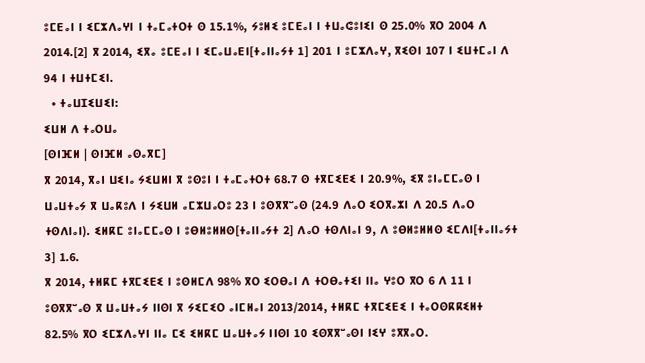ⵓⵎⴹⴰⵏ ⵏ ⵉⵎⵣⴷⴰⵖⵏ ⵏ ⵜⴰⵎⴰⵜⵔⵜ ⵙ 15.1%, ⵢⵓⵍⵉ ⵓⵎⴹⴰⵏ ⵏ ⵜⵡⴰⵛⵓⵏⵉⵏ ⵙ 25.0% ⴳⵔ 2004 ⴷ 2014.[2] ⴳ 2014, ⵉⴳⴰ ⵓⵎⴹⴰⵏ ⵏ ⵉⵎⴰⵡⴰⴹⵏ[ⵜⴰⵏⵏⴰⵢⵜ 1] 201 ⵏ ⵓⵎⵣⴷⴰⵖ, ⴳⵉⵙⵏ 107 ⵏ ⵉⵡⵜⵎⴰⵏ ⴷ 94 ⵏ ⵜⵡⵜⵎⵉⵏ.
  • ⵜⴰⵡⵊⵉⵡⵉⵏ:
ⵉⵡⵍ ⴷ ⵜⴰⵔⵡⴰ
[ⵙⵏⴼⵍ | ⵙⵏⴼⵍ ⴰⵙⴰⴳⵎ]
ⴳ 2014, ⴳⴰⵏ ⵡⵉⵏⴰ ⵢⵉⵡⵍⵏ ⴳ ⵓⵙⵓⵏ ⵏ ⵜⴰⵎⴰⵜⵔⵜ 68.7 ⵙ ⵜⴳⵎⵉⴹⵉ ⵏ 20.9%, ⵉⴳ ⵓⵏⴰⵎⵎⴰⵙ ⵏ ⵡⴰⵡⵜⴰⵢ ⴳ ⵡⴰⴽⵓⴷ ⵏ ⵢⵉⵡⵍ ⴰⵎⵣⵡⴰⵔⵓ 23 ⵏ ⵓⵙⴳⴳⵯⴰⵙ (24.9 ⴷⴰⵔ ⵉⵔⴳⴰⵣⵏ ⴷ 20.5 ⴷⴰⵔ ⵜⵙⴷⵏⴰⵏ). ⵉⵍⴽⵎ ⵓⵏⴰⵎⵎⴰⵙ ⵏ ⵓⴱⵍⵓⵍⵍⵙ[ⵜⴰⵏⵏⴰⵢⵜ 2] ⴷⴰⵔ ⵜⵙⴷⵏⴰⵏ 9, ⴷ ⵓⴱⵍⵓⵍⵍⵙ ⵉⵎⴷⵏ[ⵜⴰⵏⵏⴰⵢⵜ 3] 1.6.
ⴳ 2014, ⵜⵍⴽⵎ ⵜⴳⵎⵉⴹⵉ ⵏ ⵓⵙⵍⵎⴷ 98% ⴳⵔ ⵉⵔⴱⴰⵏ ⴷ ⵜⵔⴱⴰⵜⵉⵏ ⵏⵏⴰ ⵖⵓⵔ ⴳⵔ 6 ⴷ 11 ⵏ ⵓⵙⴳⴳⵯⴰⵙ ⴳ ⵡⴰⵡⵜⴰⵢ ⵏⵏⵙⵏ ⴳ ⵢⵉⵎⵉⵔ ⴰⵏⵎⵍⴰⵏ 2013/2014, ⵜⵍⴽⵎ ⵜⴳⵎⵉⴹⵉ ⵏ ⵜⴰⵔⵙⴽⴽⵉⵍⵜ 82.5% ⴳⵔ ⵉⵎⵣⴷⴰⵖⵏ ⵏⵏⴰ ⵎⵉ ⵉⵍⴽⵎ ⵡⴰⵡⵜⴰⵢ ⵏⵏⵙⵏ 10 ⵉⵙⴳⴳⵯⴰⵙⵏ ⵏⵉⵖ ⵓⴳⴳⴰⵔ.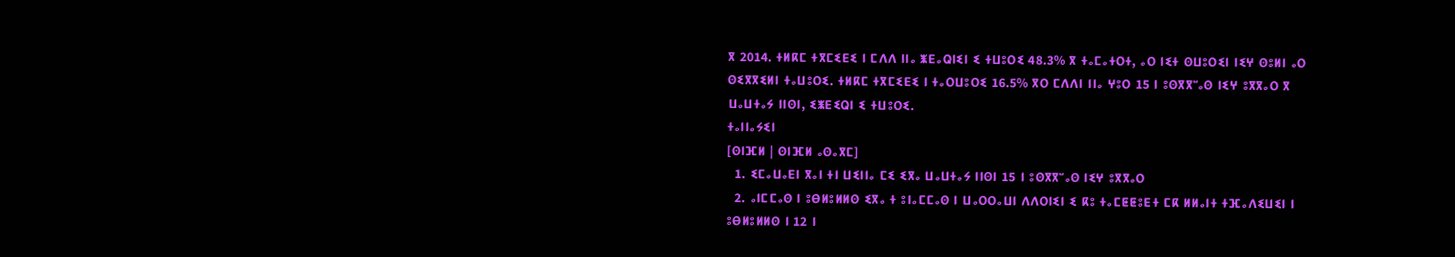ⴳ 2014. ⵜⵍⴽⵎ ⵜⴳⵎⵉⴹⵉ ⵏ ⵎⴷⴷ ⵏⵏⴰ ⵥⴹⴰⵕⵏⵉⵏ ⵉ ⵜⵡⵓⵔⵉ 48.3% ⴳ ⵜⴰⵎⴰⵜⵔⵜ, ⴰⵔ ⵏⵉⵜ ⵙⵡⵓⵔⵉⵏ ⵏⵉⵖ ⵙⵓⵍⵏ ⴰⵔ ⵙⵉⴳⴳⵉⵍⵏ ⵜⴰⵡⵓⵔⵉ. ⵜⵍⴽⵎ ⵜⴳⵎⵉⴹⵉ ⵏ ⵜⴰⵔⵡⵓⵔⵉ 16.5% ⴳⵔ ⵎⴷⴷⵏ ⵏⵏⴰ ⵖⵓⵔ 15 ⵏ ⵓⵙⴳⴳⵯⴰⵙ ⵏⵉⵖ ⵓⴳⴳⴰⵔ ⴳ ⵡⴰⵡⵜⴰⵢ ⵏⵏⵙⵏ, ⵉⵥⴹⵉⵕⵏ ⵉ ⵜⵡⵓⵔⵉ.
ⵜⴰⵏⵏⴰⵢⵉⵏ
[ⵙⵏⴼⵍ | ⵙⵏⴼⵍ ⴰⵙⴰⴳⵎ]
  1. ⵉⵎⴰⵡⴰⴹⵏ ⴳⴰⵏ ⵜⵏ ⵡⵉⵏⵏⴰ ⵎⵉ ⵉⴳⴰ ⵡⴰⵡⵜⴰⵢ ⵏⵏⵙⵏ 15 ⵏ ⵓⵙⴳⴳⵯⴰⵙ ⵏⵉⵖ ⵓⴳⴳⴰⵔ
  2. ⴰⵏⵎⵎⴰⵙ ⵏ ⵓⴱⵍⵓⵍⵍⵙ ⵉⴳⴰ ⵜ ⵓⵏⴰⵎⵎⴰⵙ ⵏ ⵡⴰⵔⵔⴰⵡⵏ ⴷⴷⵔⵏⵉⵏ ⵉ ⴽⵓ ⵜⴰⵎⵟⵟⵓⴹⵜ ⵎⴽ ⵍⵍⴰⵏⵜ ⵜⴼⴰⴷⵉⵡⵉⵏ ⵏ ⵓⴱⵍⵓⵍⵍⵙ ⵏ 12 ⵏ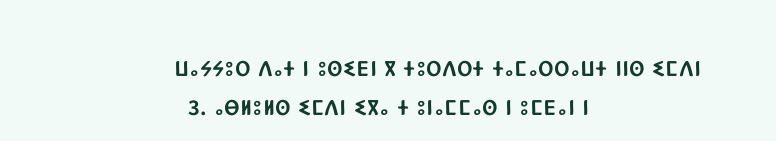ⵡⴰⵢⵢⵓⵔ ⴷⴰⵜ ⵏ ⵓⵙⵉⴹⵏ ⴳ ⵜⵓⵔⴷⵔⵜ ⵜⴰⵎⴰⵔⵔⴰⵡⵜ ⵏⵏⵙ ⵉⵎⴷⵏ
  3. ⴰⴱⵍⵓⵍⵙ ⵉⵎⴷⵏ ⵉⴳⴰ ⵜ ⵓⵏⴰⵎⵎⴰⵙ ⵏ ⵓⵎⴹⴰⵏ ⵏ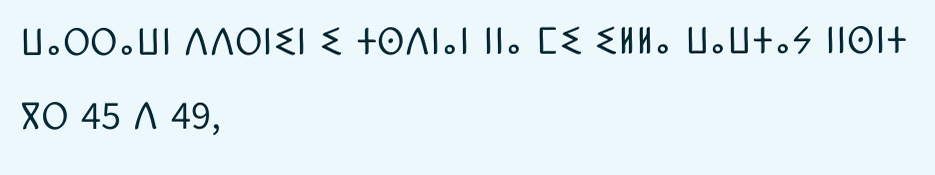ⵡⴰⵔⵔⴰⵡⵏ ⴷⴷⵔⵏⵉⵏ ⵉ ⵜⵙⴷⵏⴰⵏ ⵏⵏⴰ ⵎⵉ ⵉⵍⵍⴰ ⵡⴰⵡⵜⴰⵢ ⵏⵏⵙⵏⵜ ⴳⵔ 45 ⴷ 49,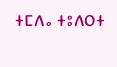ⵜⵎⴷⴰ ⵜⵓⴷⵔⵜ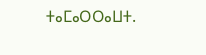ⵜⴰⵎⴰⵔⵔⴰⵡⵜ.